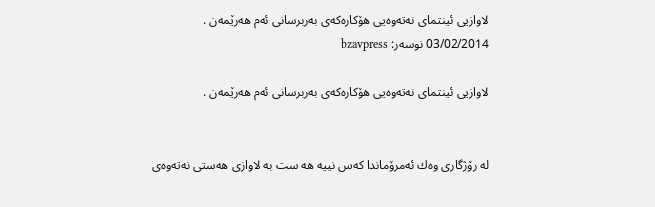لاوازیی‌ ئینتمای‌ نه‌ته‌وه‌یی هۆكاره‌كه‌ی‌ به‌ربرسانی‌ ئه‌م هه‌رێمه‌ن .
03/02/2014 نوسەر: bzavpress

لاوازیی‌ ئینتمای‌ نه‌ته‌وه‌یی هۆكاره‌كه‌ی‌ به‌ربرسانی‌ ئه‌م هه‌رێمه‌ن .


له‌ رۆژگاری‌ وه‌ك ئه‌مرۆماندا كه‌س نییه‌ هه‌ ست به‌ لاوازی‌ هه‌ستی‌ نه‌ته‌وه‌ی‌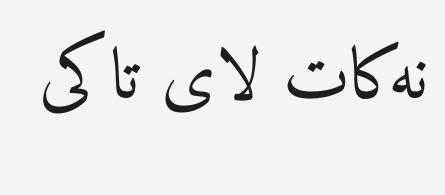نه‌كات لای‌ تاكی‌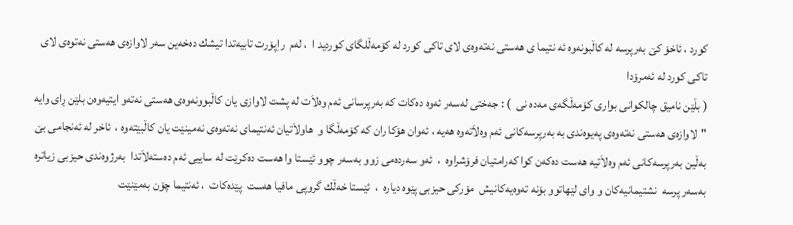كورد ، ئاخۆ كێ به‌رپرسه‌ له‌ كاڵبونه‌وه‌ ئه‌ نتیما ی‌ هه‌ستی‌ نه‌ته‌وه‌ی‌ لای‌ تاكی‌ كورد له‌ كۆمه‌ڵلگای‌ كوردید ا  ، له‌م  راِپۆرت تابیه‌تدا تیشك ده‌خه‌ین سه‌ر لاوازه‌ی‌ هه‌ستی‌ نه‌توه‌ی‌ لای‌ تاكی‌ كورد له‌ ئه‌مرۆدا
( بڵێن نامیق چالكوانی‌ بواری‌ كۆمه‌ڵگه‌ی‌ مه‌ده‌ نی‌  ) : جه‌ختی‌ له‌سه‌ر ئه‌وه‌ ده‌كات كه‌ به‌رپرسانی‌ ئه‌م وه‌لاَت له‌ پشت لاوازی‌ یان كاڵبوونه‌وه‌ی‌ هه‌ستی‌ نه‌ته‌و ایتیه‌وه‌ن بلێن ڕای‌ وایه‌  "لاوازه‌ی‌ هه‌ستی‌ نه‌ته‌وه‌ی‌ په‌یوه‌ندی‌ به‌ به‌رپرسه‌كانی‌ ئه‌م وه‌لاَته‌وه‌ هه‌یه‌ ، ئه‌وان هۆكا ران كه‌ كۆمه‌ڵگا و  هاولاَتیان ئه‌نتیمای‌ نه‌ته‌وه‌ی‌ نه‌مینێت یان كاڵبێته‌وه‌ ،  ئاخر له‌ ئه‌نجامی‌ بێ‌ به‌ڵین به‌رپرسه‌كانی‌ ئه‌م وه‌لاَتیه‌ هه‌ست ده‌كه‌ن كوا كه‌رامتیان فرۆشراوه‌  ،  ئه‌و سه‌رده‌می‌ زوو به‌سه‌ر چوو ئێستا وا هه‌ست ده‌كرێت له‌ ساییی‌ ئه‌م ده‌سته‌لاَتدا  به‌رژوه‌ندی‌ حیزبی‌ زیاتره‌ به‌سه‌ر پرسه‌  نشتیمانیه‌كان و وای‌ لێهاتوو بۆنه‌ ته‌وه‌یه‌كانیش  مۆركی‌ حیزبی‌ پێوه‌ دیاره‌  ،  ئێستا خه‌ڵك گروپی‌ مافیا هه‌ست  پێده‌كات  ، ئه‌نتیما چۆن به‌مێنێت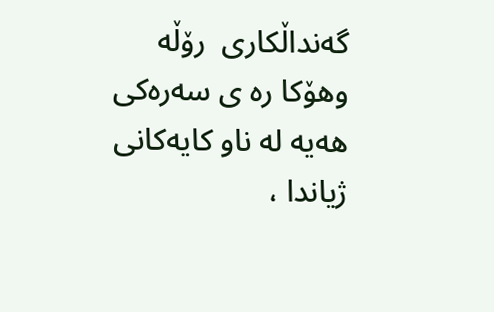گه‌نداڵكاری‌  رۆڵه‌ وهۆكا ره‌ ی‌ سه‌ره‌كی‌ هه‌یه‌ له‌ ناو كایه‌كانی‌ ژیاندا ،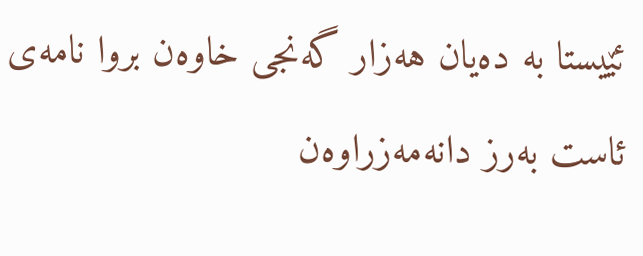ئێیستا به‌ ده‌یان هه‌زار گه‌نجی‌ خاوه‌ن بروا نامه‌ی‌ ئاست به‌رز دانه‌مه‌زراوه‌ن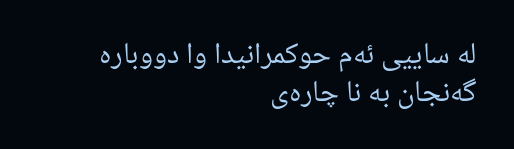له‌ ساییی‌ ئه‌م حوكمرانیدا وا دووباره‌ گه‌نجان به‌ نا چاره‌ی‌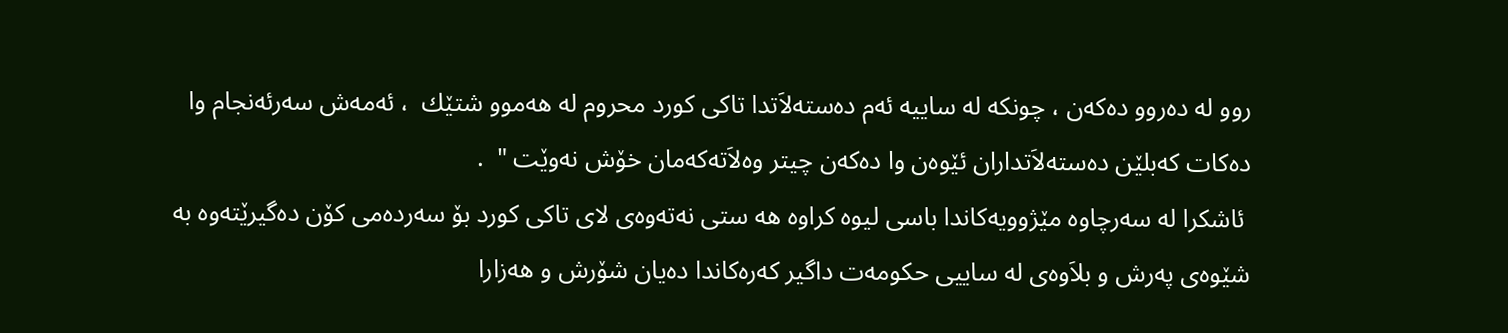روو له‌ ده‌روو ده‌كه‌ن ، چونكه‌ له‌ ساییه‌ ئه‌م ده‌سته‌لاَتدا تاكی‌ كورد محروم له‌ هه‌موو شتێك  ، ئه‌مه‌ش سه‌رئه‌نجام وا ده‌كات كه‌بلێن ده‌سته‌لاَتداران ئێوه‌ن وا ده‌كه‌ن چیتر وه‌لاَته‌كه‌مان خۆش نه‌وێت "  .
 ئاشكرا له‌ سه‌رچاوه‌ مێژوویه‌كاندا باسی‌ لیوه‌ كراوه‌ هه‌ ستی‌ نه‌ته‌وه‌ی‌ لای‌ تاكی‌ كورد بۆ سه‌رده‌می‌ كۆن ده‌گیرێته‌وه‌ به‌ شێوه‌ی‌ په‌رش و بلاَوه‌ی‌ له‌ ساییی‌ حكومه‌ت داگیر كه‌ره‌كاندا ده‌یان شۆرش و هه‌زارا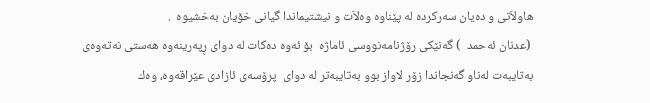هاولاَتی‌ و ده‌یان سه‌ركرده‌ له‌ پێناوه‌ وه‌لاَت و نیشتیماندا گیانی‌ خۆیان به‌خشیوه‌  .
 (عدنان ئه‌حمد  ) گه‌نێكی‌ رۆژنامه‌نووسی‌ ئاماژه‌  بۆ ئه‌وه‌ ده‌كات له‌ دوای‌ ڕپه‌رینه‌وه‌ هه‌ستی‌ نه‌ته‌وه‌ی‌ به‌تایبه‌ت له‌ناو گه‌نجاندا زۆر لاواز بوو به‌تایبه‌تر له‌ دوای‌  پرۆسه‌ی‌ ئازادی‌ عێراقه‌وه‌، وه‌ك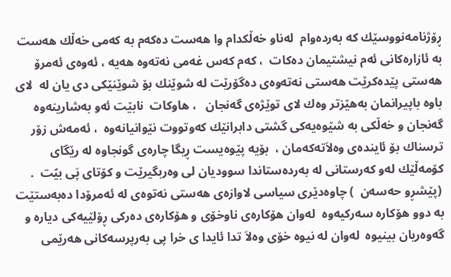ڕۆژنامه‌نووسێك كه‌ به‌رده‌وام  له‌ناو خه‌ڵكدام وا هه‌ست ده‌كه‌م به‌ كه‌می‌ خه‌ڵك هه‌ست به‌ ئازاره‌كانی‌ ئه‌م نیشتیمان ده‌كات  ، كه‌م كه‌س غه‌می‌ نه‌ته‌وه‌ هه‌یه‌ ، ئه‌وه‌ی‌ ئه‌مرۆ هه‌ستی‌ پێده‌كرێت هه‌ستی‌ نه‌ته‌وه‌ی‌ ده‌گۆرێت له‌ شوێنك بۆ شوێنێكی‌ دی‌ یان له‌  لای‌ باوه‌ باپیرانمان به‌هێزتر وه‌ك لای‌ توێژه‌ی‌ گه‌نجان   ، هاوكات  نابێت ئه‌و به‌شارینه‌وه‌ گه‌نجان و خه‌ڵكی‌ به‌ شێوه‌یه‌كی‌ گشتی‌ دابرانێك كه‌وتووت نێوانیانه‌وه‌  ، ئه‌مه‌ش زۆر ترسناك بۆ ئاینده‌ی‌ وه‌لاَته‌كه‌مان ،  بۆیه‌ پێوه‌یست ڕیگا چاره‌ی‌ گونجاوه‌ له‌ رێگای‌ كۆمه‌ڵێك له‌و كه‌رستانی‌ له‌ به‌رده‌ستاندا سوودیان لی وه‌ربگیرێت و كۆتای‌ پَی بیًت  .
 (پێشڕو حه‌سه‌ن  ) چاوه‌دێری‌ سیاسی‌ لاوازه‌ی‌ هه‌ستی‌ نه‌توه‌ی‌ له‌ ئه‌مرۆدا ده‌به‌ستێت به‌ دوو هۆكاره‌ سه‌ركیه‌وه‌  له‌وان هۆكاره‌ی‌ ناوخۆی‌ و هۆكاره‌ی‌ ده‌ركی‌ ڕۆلێیه‌كی‌ دیاره‌ و گه‌وه‌ریان بینیوه‌  له‌وان له‌ نیوه‌ خۆی‌ وه‌لاَ تدا ئایدا ی‌ خرا پی‌ به‌رپرسه‌كانی‌ هه‌رێمی‌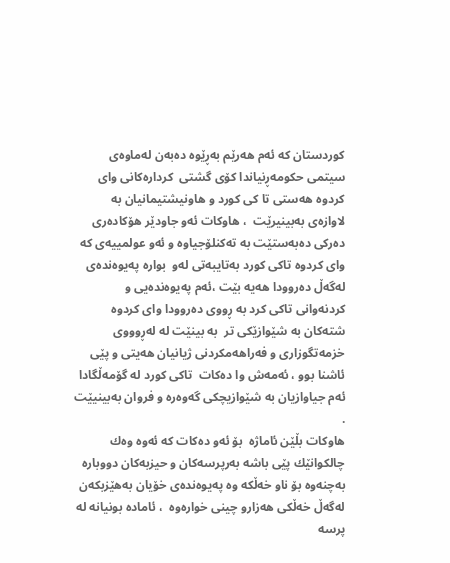كوردستان كه‌ ئه‌م هه‌رێم به‌ڕێوه‌ ده‌به‌ن له‌ماوه‌ی‌ سیتمی‌ حكومه‌ڕنیاندا كۆی‌ گشتی‌  كرداره‌كانی‌ وای‌ كردوه‌ هه‌ستی‌ تا كی‌ كورد و هاونیشتیمانیان به‌ لاوازه‌ی‌ به‌بینیرێت  ، هاوكات ئه‌و جاودێر هۆكاده‌ری‌  ده‌ركی‌ ده‌به‌ستێت به‌ ته‌كنلۆجیاوه‌ و ئه‌و عولمییه‌ی‌ كه‌  وای‌ كردوه‌ تاكی‌ كورد به‌تایبه‌تی‌ له‌و  بواره‌ په‌یوه‌نده‌ی له‌گه‌ڵ ده‌روودا هه‌یه‌ بێت ،ئه‌م په‌یوه‌نده‌یی‌ و كردنه‌وانی‌ تاكی‌ كرد به‌ ڕووی‌ ده‌روودا وای‌ كردوه‌ شته‌كان به‌ شێوازێكی‌ تر  به‌ بینێت له‌ له‌ڕوووی‌ خزمه‌تگوزاری‌ و فه‌راهه‌مكردنی‌ ژیانیان هه‌یتی‌ و پێی‌ ئاشنا بوو ، ئه‌مه‌ش وا ده‌كات  تاكی‌ كورد له‌ گۆمه‌ڵگادا ئه‌م جیاوازیان به‌ شێوازیچكی‌ گه‌وه‌ره‌ و فروان به‌بینیێت  .
هاوكات بڵێن ئاماژه‌  بۆ ئه‌و ده‌كات كه‌ ئه‌وه‌ وه‌ك چالكوانێك پێی‌ باشه‌ به‌رپرسه‌كان و حیزبه‌كان دووباره‌  به‌چنه‌وه‌ بۆ ناو خه‌ڵكه‌ وه‌ په‌یوه‌نده‌ی‌ خۆیان به‌هێزبكه‌ن له‌گه‌ڵ خه‌ڵكی‌ هه‌زارو چینی‌ خواره‌وه‌  ، ئاماده‌ بونیانه‌ له‌ پرسه‌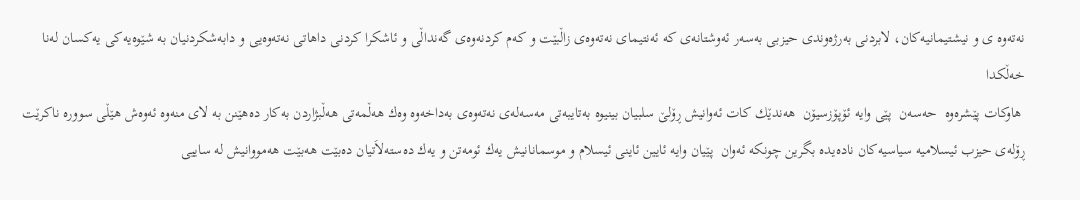نه‌ته‌وه‌ ی‌ و نیشتیمانیه‌كان، لابردنی‌ به‌رژه‌وندی‌ حیزبی‌ به‌سه‌ر ئه‌وشتانه‌ی‌ كه‌ ئه‌نتیمای‌ نه‌ته‌وه‌ی‌ زاڵبێت و كه‌م كردنه‌وه‌ی‌ گه‌نداڵی‌ و ئاشكرا كردنی‌ داهاتی‌ نه‌ته‌وه‌یی‌ و دابه‌شكردنیان به‌ شێوه‌یه‌كی‌ یه‌كسان له‌نا خه‌ڵكدا
 هاوكات پێشره‌وه‌  حه‌سه‌ن  پێی‌ وایه‌ ئۆپۆزسیۆن  هه‌ندێك كات ئه‌وانیش ڕۆلێ‌ سلبیان بینیوه‌ به‌تایبه‌تی‌ مه‌سه‌له‌ی‌ نه‌ته‌وه‌ی‌ به‌داخه‌وه‌ وه‌ك هه‌ڵمه‌تی‌ هه‌ڵبژاردن به‌كار ده‌هێنن به‌ لای‌ منه‌وه‌ ئه‌وه‌ش هێڵی‌ سووره‌ ناكرێت ڕۆله‌ی‌ حیزب ئیسلامیه‌ سیاسیه‌كان ناده‌یده‌ بگرین چونكه‌ ئه‌وان  پێیان وایه‌ ئایین ئاینی‌ ئیسلام و موسمانانیش یه‌ك ئومه‌تن و یه‌ك ده‌سته‌لاَتیان ده‌بێت هه‌بێت هه‌مووانیش له‌ ساییی‌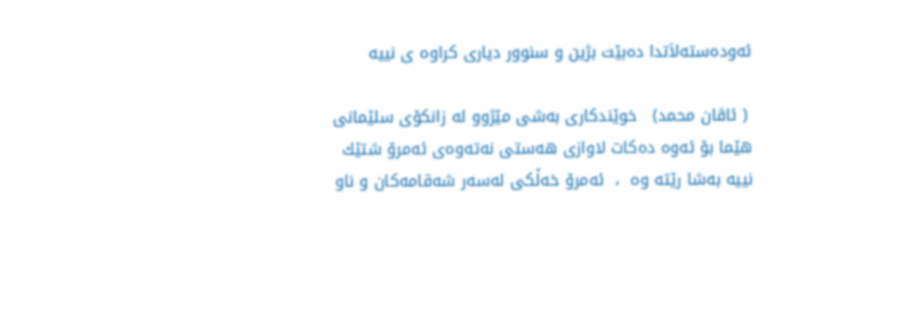ئه‌وده‌سته‌لاَتدا ده‌بێت بژین و سنوور دیاری‌ كراوه‌ ی‌ نییه‌

 ( ئاڤان محمد)   خوێندكاری‌ به‌شی‌ مێژوو له‌ زانكۆی‌ سلێمانی‌ هێما بۆ ئه‌وه‌ ده‌كات لاوازی‌ هه‌ستی‌ نه‌ته‌وه‌ی‌ ئه‌مرۆ شتێك نییه‌ به‌شا رێته‌ وه‌  ،  ئه‌مرۆ خه‌ڵكی‌ له‌سه‌ر شه‌قامه‌كان و ناو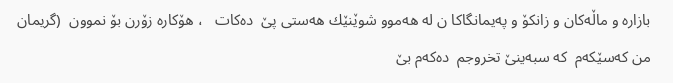بازاره‌ و ماڵه‌كان و زانكۆ و په‌یمانگاكا ن له‌ هه‌موو شوێنێك هه‌ستی‌ پێ‌  ده‌كات   ، هۆكاره‌ زۆرن بۆ نموون  (گریمان من كه‌سێكه‌م  كه‌ سبه‌ینێ‌ تخروجم  ده‌كه‌م بێ‌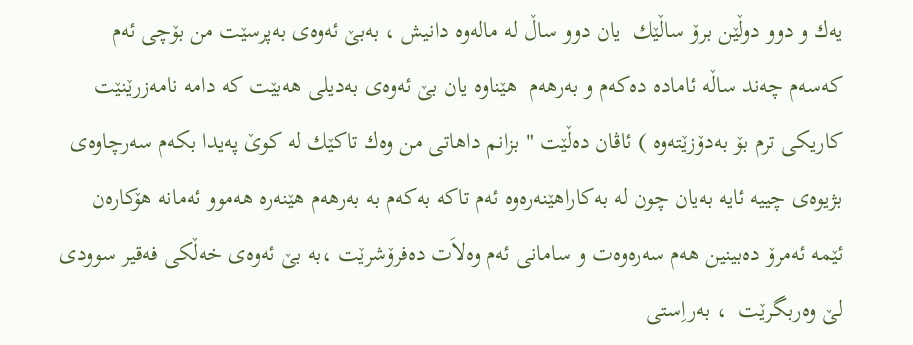یه‌ك و دوو دوڵێن برۆ ساڵێك  یان دوو ساڵ له‌ ماله‌وه‌ دانیش ، به‌بێ‌ ئه‌وه‌ی‌ به‌پرسێت من بۆچی‌ ئه‌م كه‌سه‌م چه‌ند ساڵه‌ ئاماده‌ ده‌كه‌م و به‌رهه‌م  هێناوه‌ یان بێ‌ ئه‌وه‌ی‌ به‌دیلی‌ هه‌بێت كه‌ دامه‌ نامه‌زرێنێت كاریكی‌ ترم بۆ به‌دۆزێته‌وه‌ ) ئاڤان ده‌ڵێت " بزانم داهاتی‌ من وه‌ك تاكێك له‌ كوێ‌ په‌یدا بكه‌م سه‌رچاوه‌ی‌ بژیوه‌ی‌ چییه‌ ئایه‌ به‌یان چون له‌ به‌كاراهێنه‌ره‌وه‌ ئه‌م تاكه‌ به‌كه‌م به‌ به‌رهه‌م هێنه‌ره‌ هه‌موو ئه‌مانه‌ هۆكاره‌ن   ئێمه‌ ئه‌مرۆ ده‌بینین هه‌م سه‌ره‌وه‌ت و سامانی‌ ئه‌م وه‌لاَت ده‌فرۆشرێت ،به‌ بێ‌ ئه‌وه‌ی‌ خه‌ڵكی‌ فه‌قیر سوودی‌ لێ‌ وه‌ربگرێت  ، به‌راِستی‌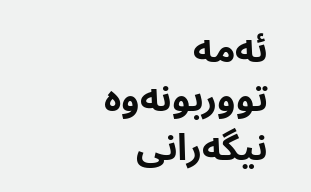ئه‌مه‌ تووربونه‌وه‌  نیگه‌رانی‌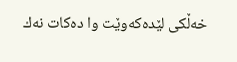خه‌ڵكی‌ لێده‌كه‌وێت وا ده‌كات نه‌ك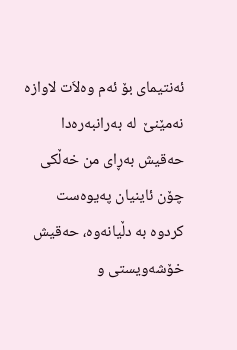ئه‌نتیمای‌ بۆ ئه‌م وه‌لاَت لاوازه‌ نه‌مێنێ  له‌ به‌رانبه‌ره‌دا حه‌قیش به‌ڕای‌ من خه‌ڵكی‌ چۆن ئاینیان په‌یوه‌ست كردوه‌ به‌ دڵیانه‌وه‌، حه‌قیش خۆشه‌ویستی‌ و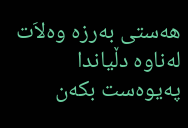هه‌ستی‌ به‌رزه‌ وه‌لاَت له‌ناوه‌ دڵیاندا په‌یوه‌ست بكه‌ن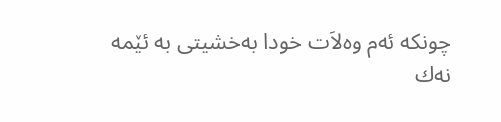چونكه‌ ئه‌م وه‌لاَت خودا به‌خشیتی‌ به‌ ئێمه‌ نه‌ك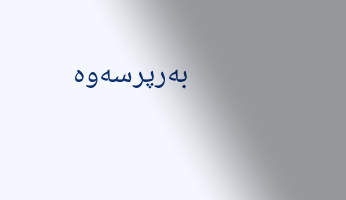به‌رپرسه‌وه‌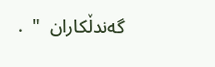گه‌ندڵكاران  "  .